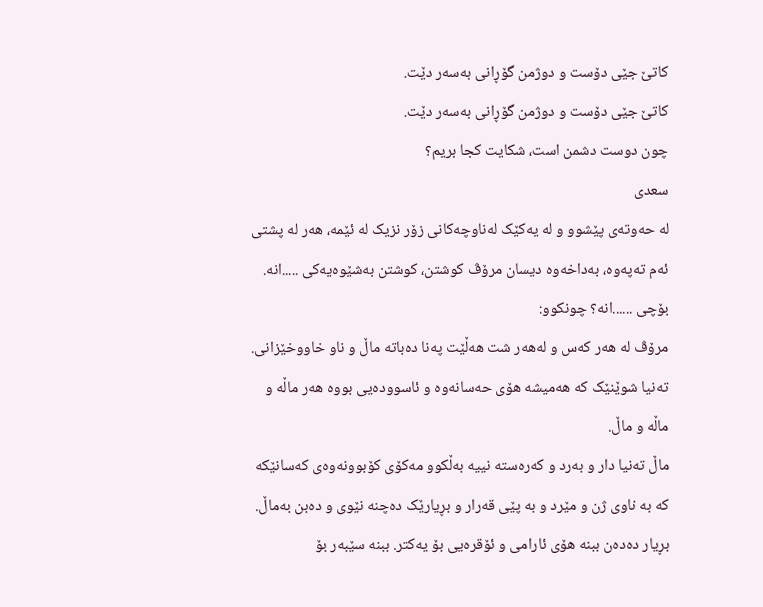کاتێ جێی دۆست و دوژمن گۆڕانی بەسەر دێت.
کاتێ جێی دۆست و دوژمن گۆڕانی بەسەر دێت.
چون دوست دشمن است، شکایت کجا بریم؟
سعدی
لە حەوتەی پێشوو و لە یەکێک لەناوچەکانی زۆر نزیک لە ئێمە، هەر لە پشتی ئەم تەپەوە، بەداخەوە دیسان مرۆڤ کوشتن، کوشتن بەشێوەیەکی .....انە. بۆچی ......انە؟ چونکوو:
مرۆڤ لە هەر کەس و لەهەر شت هەڵێت پەنا دەباتە ماڵ و ناو خاووخێزانی. تەنیا شوێنێک کە هەمیشە هۆی حەسانەوە و ئاسوودەیی بووە هەر ماڵە و ماڵە و ماڵ.
ماڵ تەنیا دار و بەرد و کەرەستە نییە بەڵکوو مەکۆی کۆبوونەوەی کەسانێکە کە بە ناوی ژن و مێرد و بە پێی قەرار و بڕیارێک دەچنە نێوی و دەبن بەماڵ. بڕیار دەدەن ببنە هۆی ئارامی و ئۆقرەیی بۆ یەکتر. ببنە سێبەر بۆ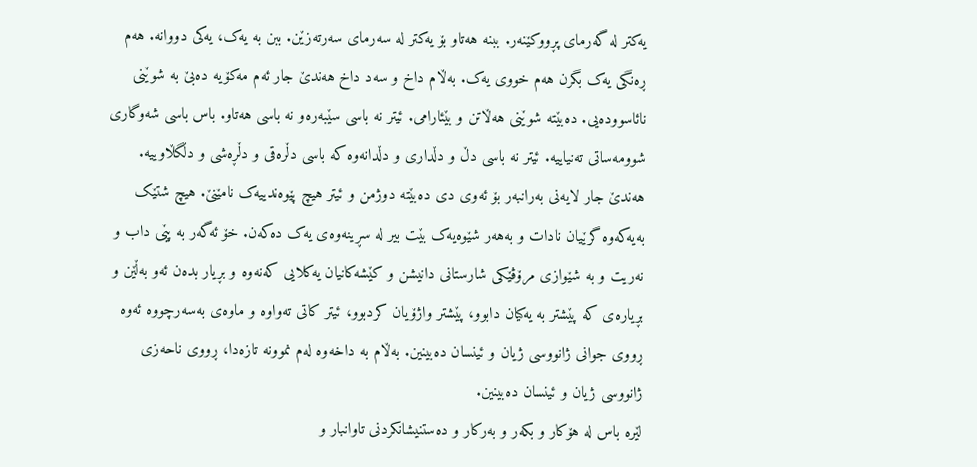یەکتر لە گەرمای پڕووکێنەر. ببنە هەتاو بۆ یەکتر لە سەرمای سەرتەزێن. ببن بە یەک، یەکی دووانە. هەم ڕەنگی یەک بگرن هەم خووی یەک. بەڵام داخ و سەد داخ هەندێ جار ئەم مەکۆیە دەبێ بە شوێنی نائاسوودەیی. دەبێتە شوێنی هەڵاتن و بێئارامی. ئیتر نە باسی سێبەرەو نە باسی هەتاو. باس باسی شەوگاری شوومەساتی تەنیاییە. ئیتر نە باسی دڵ و دڵداری و دڵدانەوە کە باسی دڵرەقی و دڵڕەشی و دڵگڵاوییە.
هەندێ جار لایەنی بەرانبەر بۆ ئەوی دی دەبێتە دوژمن و ئیتر هیچ پێوەندییەک نامێنێ. هیچ شتێک بەیەکەوە گرێیان نادات و بەهەر شێوەیەک بێت بیر لە سڕینەوەی یەک دەکەن. خۆ ئەگەر بە پێی داب و نەریت و بە شێوازی مرۆڤێکی شارستانی دانیشن و کێشەکانیان یەکلایی کەنەوە و بڕیار بدەن ئەو بەڵێن و بڕیارەی کە پێشتر بە یەکیان دابوو، پێشتر واژۆیان کردبوو، ئیتر کاتی تەواوە و ماوەی بەسەرچووە ئەوە ڕووی جوانی ژانووسی ژیان و ئینسان دەبینین. بەڵام بە داخەوە لەم نموونە تازەدا، ڕووی ناحەزی ژانووسی ژیان و ئینسان دەبینین.
لێرە باس لە هۆکار و بکەر و بەرکار و دەستنیشانکردنی تاوانبار و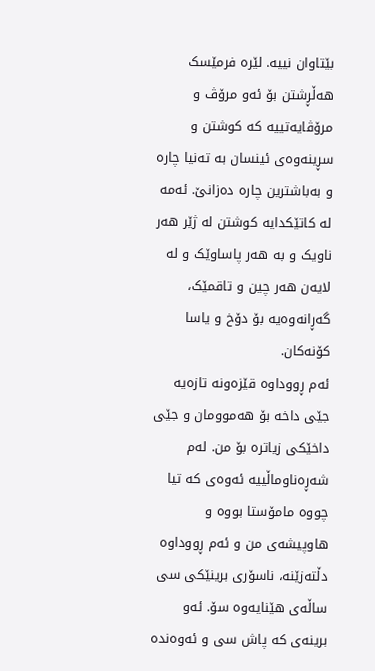بێتاوان نییە. لێرە فرمێسک هەڵڕشتن بۆ ئەو مرۆڤ و مرۆڤایەتییە کە کوشتن و سڕینەوەی ئینسان بە تەنیا چارە و بەباشترین چارە دەزانێ. ئەمە لە کاتێکدایە کوشتن لە ژێر هەر ناویک و بە هەر پاساوێک و لە لایەن هەر چین و تاقمێک، گەڕانەوەیە بۆ دۆخ و یاسا کۆنەکان.
ئەم ڕووداوە قێزەونە تازەیە جێی داخە بۆ هەموومان و جێی داخێکی زیاترە بۆ من. لەم شەڕەناوماڵییە ئەوەی کە تیا چووە مامۆستا بووە و هاوپیشەی من و ئەم ڕووداوە دڵتەزێنە، ناسۆری برینێکی سی ساڵەی هێنایەوە سۆ. ئەو برینەی کە پاش سی و ئەوەندە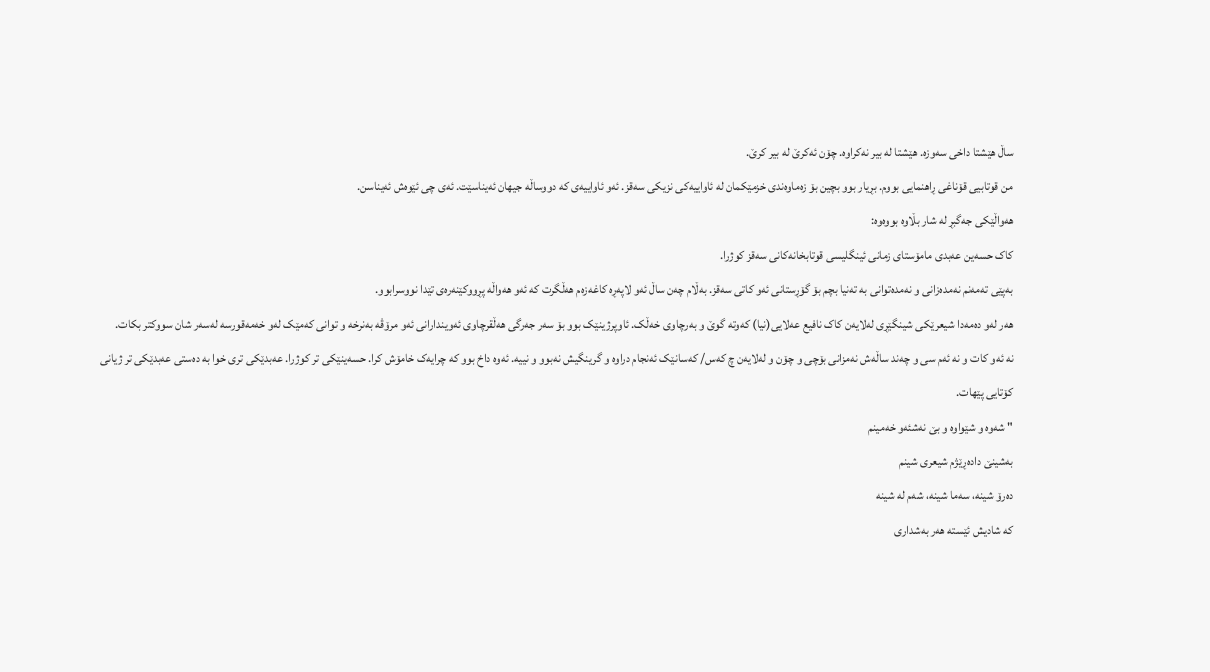ساڵ هێشتا داخی سەوزە. هێشتا لە بیر نەکراوە. چۆن ئەکرێ لە بیر کرێ.
من قوتابیی قۆناغی ڕاهنمایی بووم. بڕیار بوو بچین بۆ زەماوەندی خزمێکمان لە ئاواییەکی نزیکی سەقز. ئەو ئاواییەی کە دووساڵە جیهان ئەیناسێت. ئەی چی ئێوەش ئەیناسن.
هەواڵێکی جەگبڕ لە شار بڵاوە بووەوە:
کاک حسەین عەبدی مامۆستای زمانی ئینگلیسی قوتابخانەکانی سەقز کوژرا.
بەپێی تەمەنم نەمدەزانی و نەمدەتوانی بە تەنیا بچم بۆ گۆڕستانی ئەو کاتی سەقز. بەڵام چەن ساڵ ئەو لاپەڕە کاغەزەم هەڵگرت کە ئەو هەواڵە پڕووکێنەرەی تێدا نووسرابوو.
هەر لەو دەمەدا شیعرێکی شینگێڕی لەلایەن کاک نافیع عەلایی(نیا) کەوتە گوێ و بەرچاوی خەڵک. ئاوپرژینێک بوو بۆ سەر جەرگی هەڵقرچاوی ئەویندارانی ئەو مرۆڤە بەنرخە و توانی کەمێک لەو خەمەقورسە لەسەر شان سووکتر بکات.
نە ئەو کات و نە ئەم سی و چەند ساڵەش نەمزانی بۆچی و چۆن و لەلایەن چ کەس/ کەسانێک ئەنجام دراوە و گرینگیش نەبوو و نییە. ئەوە داخ بوو کە چرایەک خامۆش کرا. حسەینێکی تر کوژرا. عەبدێکی تری خوا بە دەستی عەبدێکی تر ژیانی کۆتایی پێهات.
" شەوە و شێواوە و بێ نەشئەو خەمینم
بەشینێ دادەڕێژم شیعری شینم
دەرۆ شینە، سەما شینە، شەم لە شینە
کە شادیش ئێستە هەر بەشداری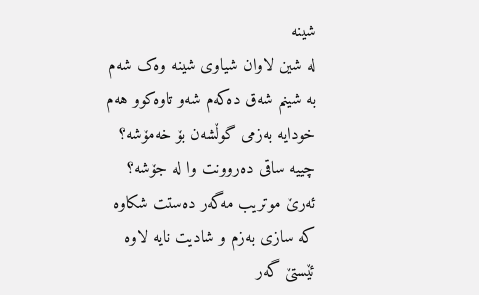شینە
لە شین لاوان شیاوی شینە وەک شەم
بە شینم شەق دەکەم شەو تاوەکوو هەم
خودایە بەزمی گوڵشەن بۆ خەمۆشە؟
چییە ساقی دەروونت وا لە جۆشە؟
ئەرێ موتریب مەگەر دەستت شکاوە
کە سازی بەزم و شادیت نایە لاوە
ئێستێ گەر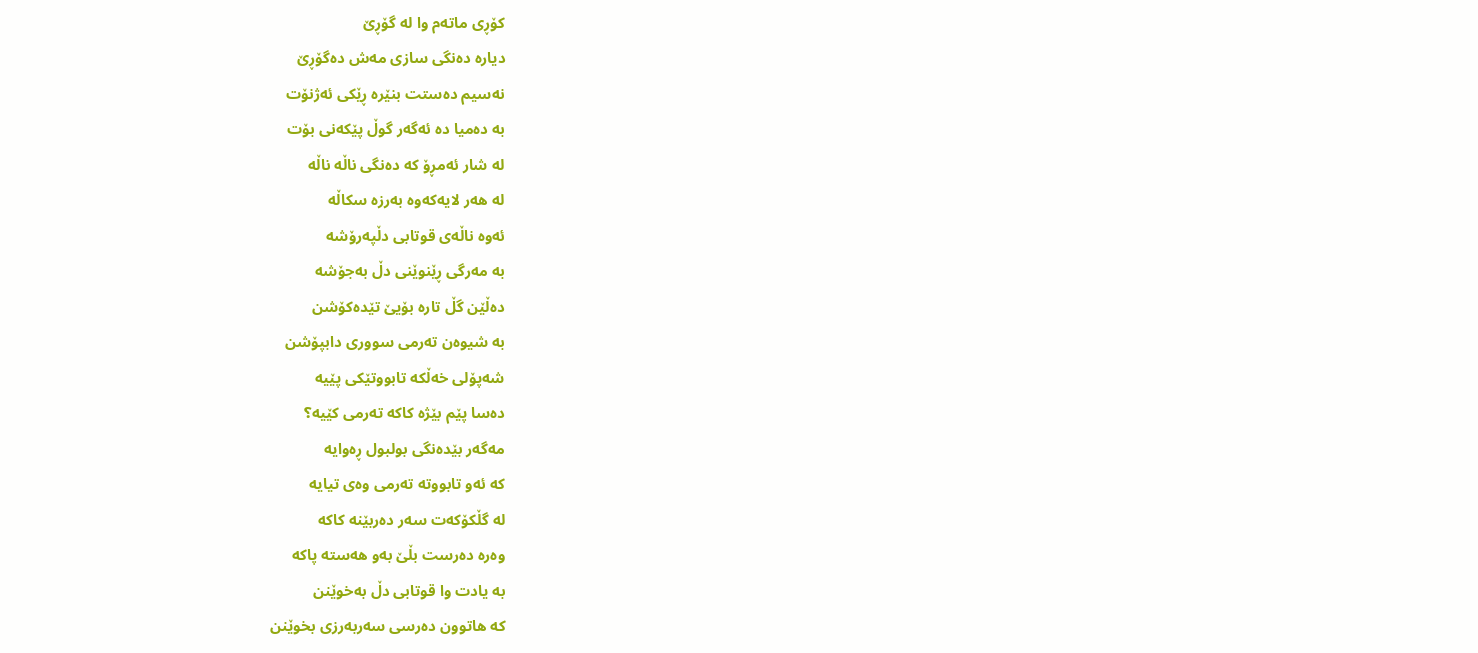کۆڕی ماتەم وا لە گۆڕێ
دیارە دەنگی سازی مەش دەگۆڕێ
نەسیم دەستت بنێرە ڕێکی ئەژنۆت
بە دەمیا دە ئەگەر گوڵ پێکەنی بۆت
لە شار ئەمڕۆ کە دەنگی ناڵە ناڵە
لە هەر لایەکەوە بەرزە سکاڵە
ئەوە ناڵەی قوتابی دڵپەرۆشە
بە مەرگی ڕێنوێنی دڵ بەجۆشە
دەڵێن گڵ تارە بۆیێ تێدەکۆشن
بە شیوەن تەرمی سووری دابپۆشن
شەپۆلی خەڵکە تابووتێکی پێیە
دەسا پێم بێژە کاکە تەرمی کێیە؟
مەگەر بێدەنگی بولبول ڕەوایە
کە ئەو تابووتە تەرمی وەی تیایە
لە گڵکۆکەت سەر دەربێنە کاکە
وەرە دەرست بڵێ بەو هەستە پاکە
بە یادت وا قوتابی دڵ بەخوێنن
کە هاتوون دەرسی سەربەرزی بخوێنن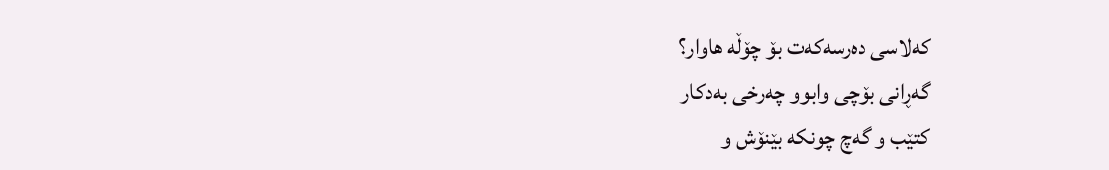کەلاسی دەرسەکەت بۆ چۆڵە هاوار؟
گەڕانی بۆچی وابوو چەرخی بەدکار
کتێب و گەچ چونکە بێنۆش و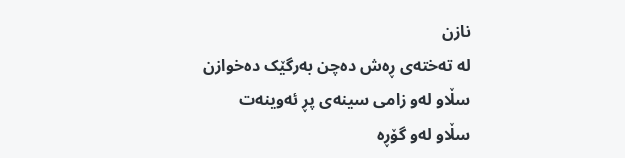نازن
لە تەختەی ڕەش دەچن بەرگێک دەخوازن
سڵاو لەو زامی سینەی پڕ ئەوینەت
سڵاو لەو گۆڕە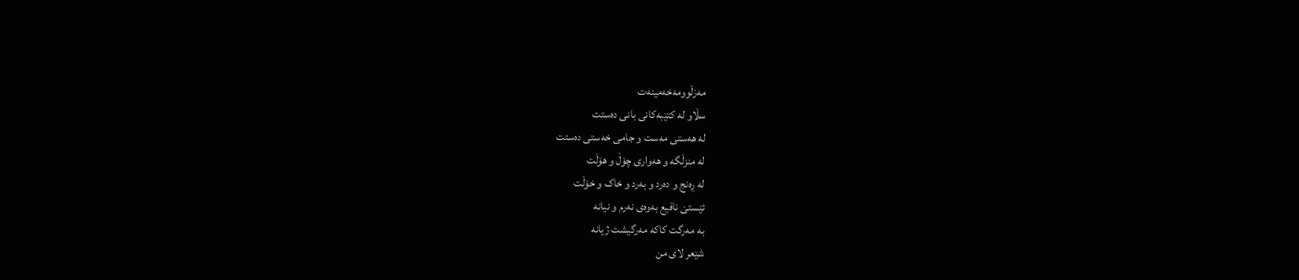مەزڵوومەخەمینەت
سڵاو لە کتێبەکانی بانی دەستت
لە هەستی مەست و جامی خەستی دەستت
لە منزڵگە و هەواری چۆڵ و هۆڵت
لە ڕەنج و دەرد و بەرد و خاک و خۆڵت
ئێستێ نافیع بەوەی نەرم و نیانە
بە مەرگت کاکە مەرگیشت ژیانە
شێعر لای من